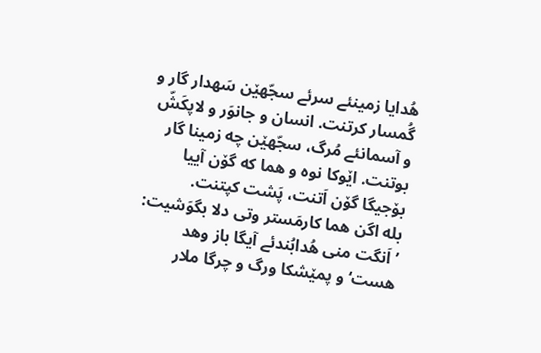هُدایا زمینئے سرئے سجّهێن سَهدار گار و گُمسار کرتنت. انسان و جانوَر و لاپکَشّ و آسمانئے مُرگ، سجّهێن چه زمینا گار بوتنت. اێوکا نوه و هما که گۆن آییا بۆجیگا گۆن اَتنت، پَشت کپتنت.
بله اگن هما کارمَستر وتی دلا بگوَشیت: ’اَنگت منی هُدابُندئے آیگا باز وهد هست‘ و پمێشکا ورگ و چرگا ملار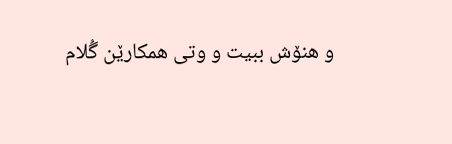و هنۆش ببیت و وتی همکارێن گُلام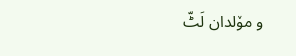و مۆلدان لَٹّ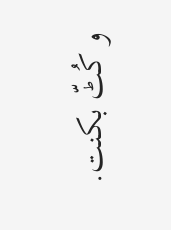و کُٹّ بکنت.